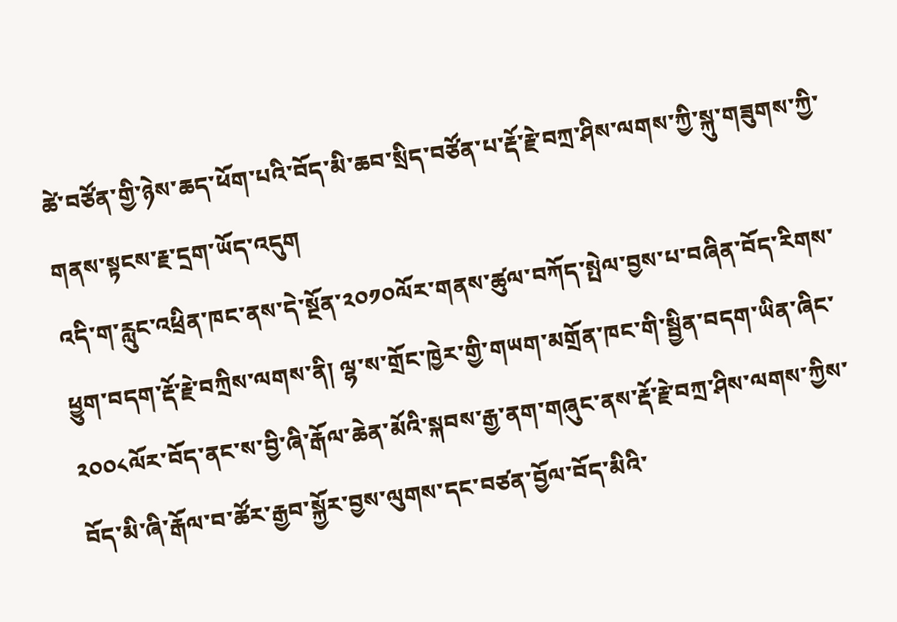ཚེ་བཙོན་གྱི་ཉེས་ཆད་ཕོག་པའི་བོད་མི་ཆབ་སྲིད་བཙོན་པ་རྡོ་རྗེ་བཀྲ་ཤིས་ལགས་ཀྱི་སྐུ་གཟུགས་ཀྱི་གནས་སྟངས་རྗ་དྲག་ཡོད་འདུག
འདི་ག་རླུང་འཕྲིན་ཁང་ནས་དེ་སྔོན་༢༠༡༠ལོར་གནས་ཚུལ་བཀོད་སྤེལ་བྱས་པ་བཞིན་བོད་རིགས་ཕྱུག་བདག་རྡོ་རྗེ་བཀྲིས་ལགས་ནི། ལྷ་ས་གྲོང་ཁྱེར་གྱི་གཡག་མགྲོན་ཁང་གི་སྦྱིན་བདག་ཡིན་ཞིང་ ༢༠༠༨ལོར་བོད་ནང་ས་བྱི་ཞི་རྒོལ་ཆེན་མོའི་སྐབས་རྒྱ་ནག་གཞུང་ནས་རྡོ་རྗེ་བཀྲ་ཤིས་ལགས་ཀྱིས་བོད་མི་ཞི་རྒོལ་བ་ཚོར་རྒྱབ་སྐྱོར་བྱས་ལུགས་དང་བཙན་བྱོལ་བོད་མིའི་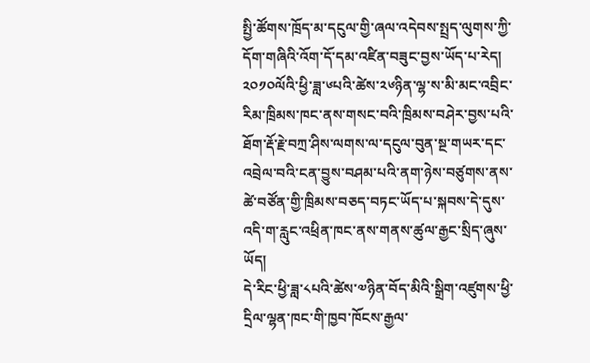སྤྱི་ཚོགས་ཁྲོད་མ་དངུལ་གྱི་ཞལ་འདེབས་སྤྲད་ལུགས་ཀྱི་དོག་གཞིའི་འོག་དོ་དམ་འཛིན་བཟུང་བྱས་ཡོད་པ་རེད། ༢༠༡༠ལོའི་ཕྱི་ཟླ་༦པའི་ཚེས་༢༦ཉིན་ལྷ་ས་མི་མང་འབྲིང་རིམ་ཁྲིམས་ཁང་ནས་གསང་བའི་ཁྲིམས་བཤེར་བྱས་པའི་ཐོག་རྡོ་རྗེ་བཀྲ་ཤིས་ལགས་ལ་དངུལ་བུན་སྔ་གཡར་དང་འབྲེལ་བའི་ངན་བྱུས་བཤམ་པའི་ནག་ཉེས་བཙུགས་ནས་ཚེ་བཙོན་གྱི་ཁྲིམས་བཅད་བཏང་ཡོད་པ་སྐབས་དེ་དུས་འདི་ག་རླུང་འཕྲིན་ཁང་ནས་གནས་ཚུལ་རྒྱང་སྲིད་ཞུས་ཡོད།
དེ་རིང་ཕྱི་ཟླ་༨པའི་ཚེས་༧ཉིན་བོད་མིའི་སྒྲིག་འཛུགས་ཕྱི་དྲིལ་ལྷན་ཁང་གི་ཁྱབ་ཁོངས་རྒྱལ་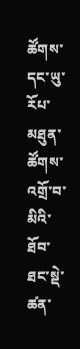ཚོགས་དང་ཡུ་རོཔ་མཐུན་ཚོགས་འགྲོ་བ་མིའི་ཐོབ་ཐང་སྡེ་ཚན་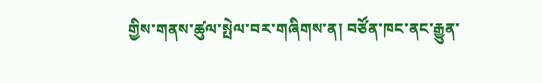གྱིས་གནས་ཚུལ་སྤེལ་བར་གཞིགས་ན། བཙོན་ཁང་ནང་རྒྱུན་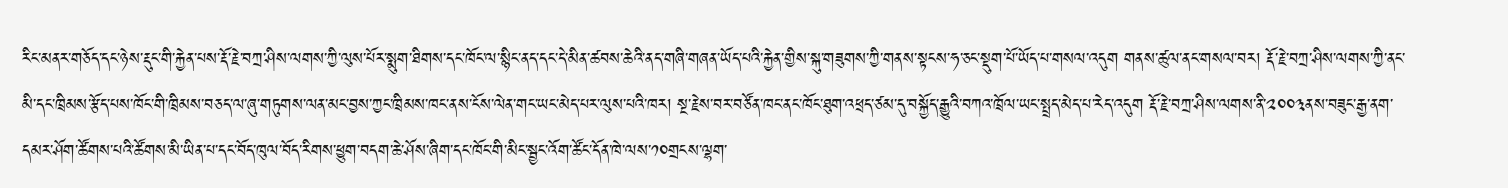རིང་མནར་གཅོད་དང་ཉེས་རྡུང་གི་རྐྱེན་པས་རྡོ་རྗེ་བཀྲ་ཤིས་ལགས་ཀྱི་ལུས་པོར་སྨུག་ཐིགས་དང་ཁོང་ལ་སྙིང་ནད་དང་དེ་མིན་ཚབས་ཆེའི་ནད་གཞི་གཞན་ཡོད་པའི་རྐྱེན་གྱིས་སྐུ་གཟུགས་ཀྱི་གནས་སྟངས་ཧ་ཅང་སྡུག་པོ་ཡོད་པ་གསལ་འདུག གནས་ཚུལ་ནང་གསལ་བར། རྡོ་རྗེ་བཀྲ་ཤིས་ལགས་ཀྱི་ནང་མི་དང་ཁྲིམས་རྩོད་པས་ཁོང་གི་ཁྲིམས་བཅད་ལ་ཞུ་གཏུགས་ལན་མང་བྱས་ཀྱང་ཁྲིམས་ཁང་ནས་ངོས་ལེན་གང་ཡང་མེད་པར་ལུས་པའི་ཁར། སྔ་རྗེས་བར་བཙོན་ཁང་ནང་ཁོང་ཐུག་འཕྲད་ཙམ་དུ་བསྐྱོད་རྒྱུའི་བཀའ་ཁྲོལ་ཡང་སྤྲད་མེད་པ་རེད་འདུག རྡོ་རྗེ་བཀྲ་ཤིས་ལགས་ནི་༢༠༠༣ནས་བཟུང་རྒྱ་ནག་དམར་ཤོག་ཚོགས་པའི་ཚོགས་མི་ཡིན་པ་དང་བོད་ཁུལ་བོད་རིགས་ཕྱུག་བདག་ཆེ་ཤོས་ཞིག་དང་ཁོང་གི་མིང་སྦྱང་འོག་ཚོང་དོན་ཁེ་ལས་༡༠གྲངས་ལྷག་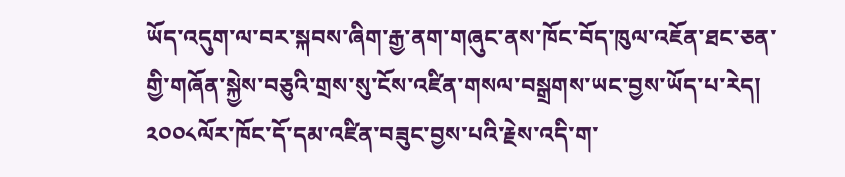ཡོད་འདུག་ལ་བར་སྐབས་ཞིག་རྒྱ་ནག་གཞུང་ནས་ཁོང་བོད་ཁུལ་འཇོན་ཐང་ཅན་གྱི་གཞོན་སྐྱེས་བཅུའི་གྲས་སུ་ངོས་འཛིན་གསལ་བསྒྲགས་ཡང་བྱས་ཡོད་པ་རེད། ༢༠༠༨ལོར་ཁོང་དོ་དམ་འཛིན་བཟུང་བྱས་པའི་རྗེས་འདི་ག་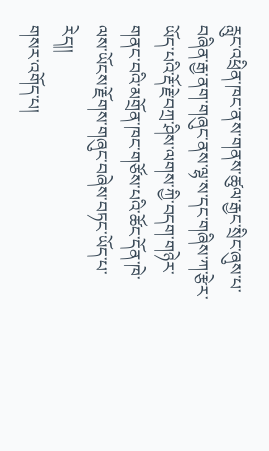རླུང་འཕྲིན་ཁང་ནས་གནས་ཚུལ་རྒྱང་སྲིང་ཞུས་པ་བཞིན་རྒྱ་ནག་གཞུང་ནས་ལྷ་ས་དང་གཞིས་ཀ་རྩེར་ཡོད་པའི་རྡོ་རྗེ་བཀྲ་ཤིས་ལགས་ཀྱི་བདག་གཉེར་གནང་བའི་མགྲོན་ཁང་གཙོས་པའི་ཚོང་དོན་ཁེ་ལས་ཡོངས་རྗོགས་གཞུང་བཞེས་བཏང་ཡོད་པ་རེད།།
གསར་འགོད་པ།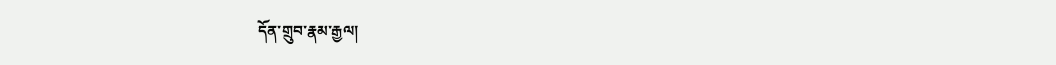དོན་གྲུབ་རྣམ་རྒྱལ།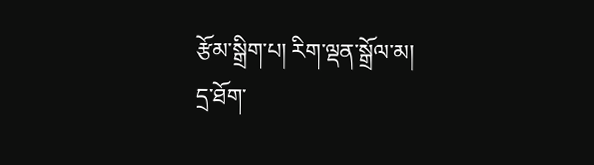རྩོམ་སྒྲིག་པ། རིག་ལྡན་སྒྲོལ་མ།
དྲ་ཐོག་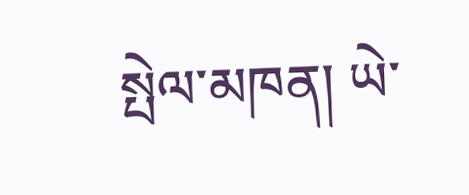སྤེལ་མཁན། ཡེ་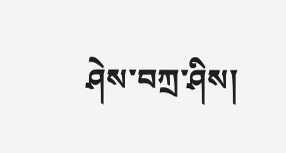ཤེས་བཀྲ་ཤིས།